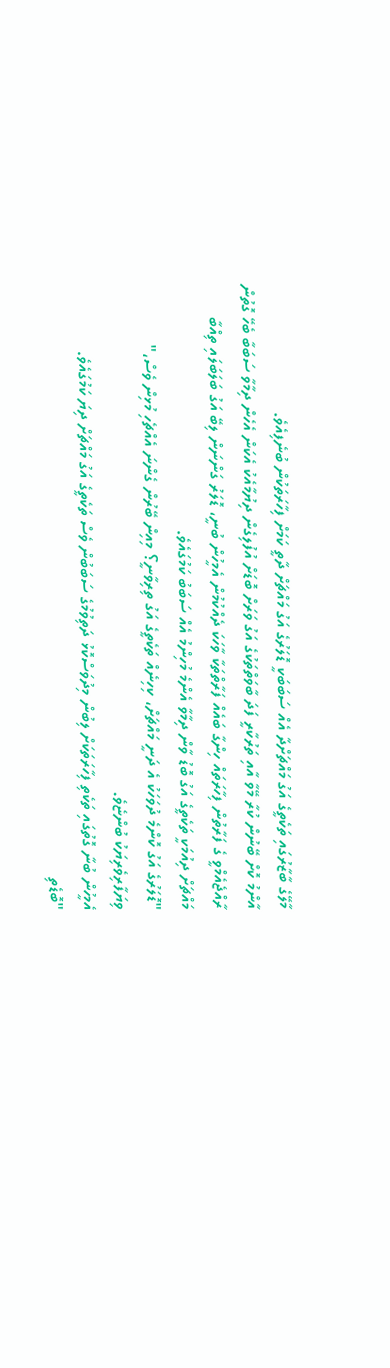މާލޭގެ ބާޒާރުގައި ތަކެތީގެ އަގު މައްޗަށްދާ އެއް ސަބަބަކީ ޑޮލަރުގެ އަގު މައްޗަށް ދާތީ ކަމަށް ފިހާރަތަކުން ބުނެފިއެވެ.
އާންމު ކޮށް ބޭނުން ކުރާ މޭވާ އާއި ތަރުކާރީ ފަދަ ބާވަތްތަކުގެ އަގު ވަރަށް ބޮޑަށް އުފުލިގެން ދިޔުމާއެކު އެކަން އެހެން ދިމާވާ ސަބަބާ ބެހޭ ގޮތުން ރާއްޖެއެމްވީ ގެ ފަރާތުން ފިހާރަތައް ހިންގާ ބައެއް ފަރާތްތަކާ ވާހަކަ ދެއްކުމުން އެމީހުން ބުނީ، ޑޮލަރު ގަންނަން ލިބޭ އަގު ބަލަބަލައި ތިއްބާ މައްޗަށް ދިއުމަކީ ތަކެތީގެ އަގު ބޮޑު ވާން ދިމާވާ އެންމެ މުހިންމު އެއް ސަބަބު ކަމުގައެވެ.
"ޑޮލަރުގެ އަގު ކޮންމެ ދުވަހަކު އެ ދަނީ މައްޗަށް، ކިހިނެއް ތަކެތީގެ އަގު ތިރިވާނީ؟ މިއިން ބޭރުން ގެންނަ އެއްޗެހި މުޅިން ވެސް،" ވިޔަފާރިވެރިޔަކު ބުންޏެވެ.
އެމީހުން ބުނާ ގޮތުގައި ތަކެތި ފިހާރަތަކަށް ލިބުން މިދުވަސްކޮޅު ދަތިވުމުގެ ސަބަބުން ވެސް ތަކެތީގެ އަގު މައްޗަށް ދިޔަ ކަމުގައެވެ.
"ބޮޑެތި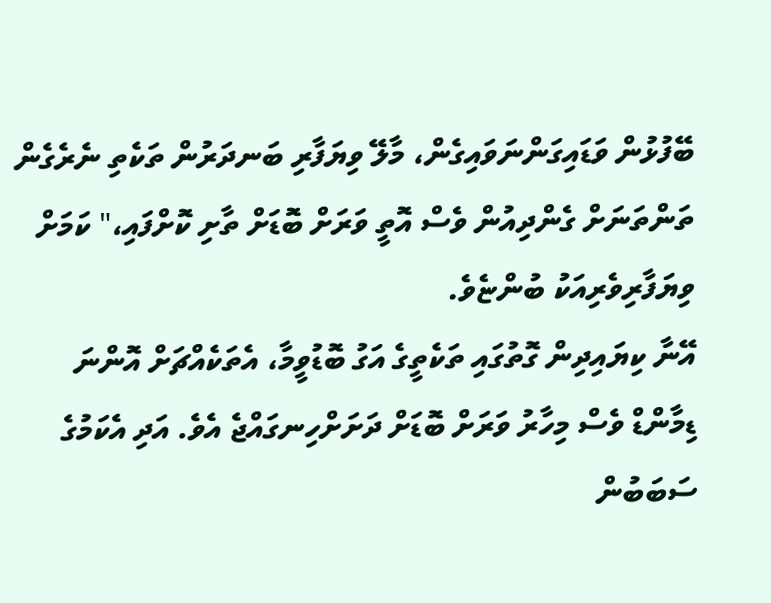ބޭފުޅުން ވަޑައިގަންނަވައިގެން، މާލޭ ވިޔަފާރި ބަނދަރުން ތަކެތި ނެރެގެން ތަންތަނަށް ގެންދިއުން ވެސް އޮތީ ވަރަށް ބޮޑަށް ތާށި ކޮށްފައި،" ކަމަށް ވިޔަފާރިވެރިއަކު ބުންޏެވެ.
އޭނާ ކިޔައިދިން ގޮތުގައި ތަކެތީގެ އަގު ބޮޑުވީމާ، އެތަކެއްޗަށް އޮންނަ ޑިމާންޑް ވެސް މިހާރު ވަރަށް ބޮޑަށް ދަށަށްހިނގައްޖެ އެވެ. އަދި އެކަމުގެ ސަބަބުން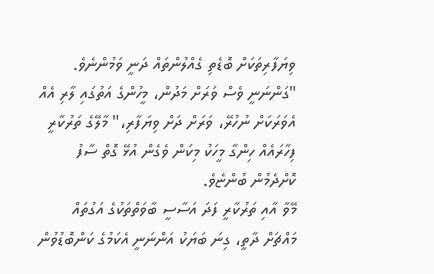ވިޔަފާރިތަކަށް ބޮޑެތި ގެއްލުންތައް ދަނީ ވަމުންނެވެ.
"ގަންނަނީ ވެސް ވަރަށް މަދުން، މީހުންގެ އަތުގައި ލާރި އެއް އެވަރަކަށް ނުހުރޭ، ވަރަށް ދަށް ވިޔަފާރި،" މާލޭގެ ތަރުކާރީ ފިހާރައެއް ހިންގާ މީހަކު މިކަން ވެގެން އުޅޭ ގޮތް ސާފު ކޮށްދެމުން ބުންޏެވެ.
މޭވާ އާއި ތަރުކާރީ ފަދަ އަސާސީ ބާވަތްތަކުގެ އަގުތައް މައްޗަށް ދާތީ، ގިނަ ބަޔަކު އަންނަނީ އެކަމުގެ ކަންބޮޑުވުން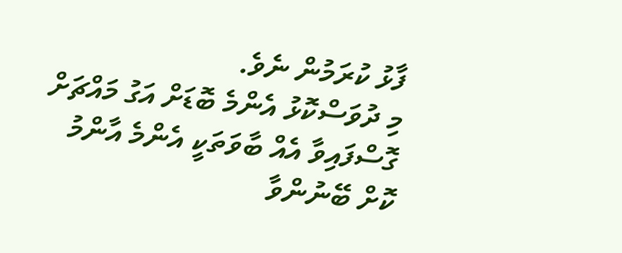ފާޅު ކުރަމުން ނެވެ.
މި ދުވަސްކޮޅު އެންމެ ބޮޑަށް އަގު މައްޗަށް ގޮސްފައިވާ އެއް ބާވަތަކީ އެންމެ އާންމު ކޮށް ބޭނުންވާ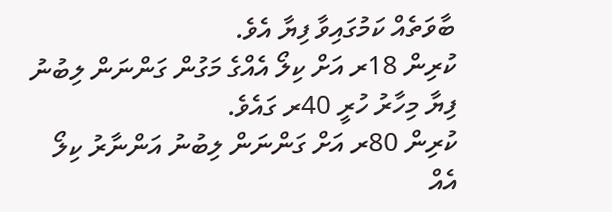ބާވަތެއް ކަމުގައިވާ ފިޔާ އެވެ.
ކުރިން 18ރ އަށް ކިލޯ އެއްގެ މަގުން ގަންނަން ލިބުނު ފިޔާ މިހާރު ހުރީ 40ރ ގައެވެ.
ކުރިން 80ރ އަށް ގަންނަން ލިބުނު އަންނާރު ކިލޯ އެއް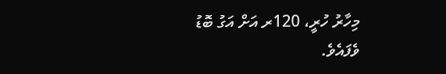މިހާރު ހުރީ، 120ރ އަށް އަގު ބޮޑު ވެފައެވެ.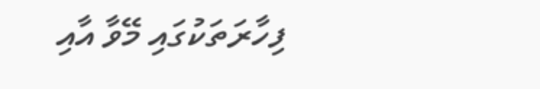ފިހާރަތަކުގައި މޭވާ އާއި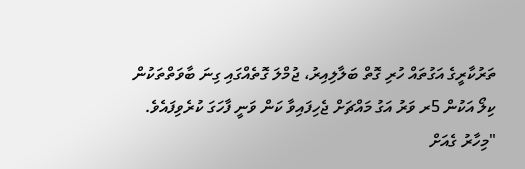ތަރުކާރީގެ އަގުތައް ހުރި ގޮތް ބަލާލިއިރު، ޖުމްލަ ގޮތެއްގައި ގިނަ ބާވަތްތަކުން ކިލޯ އަކުން 5ރ ވަރު އަގު މައްޗަށް ޖެހިފައިވާ ކަން ވަނީ ފާހަގަ ކުރެވިފައެވެ.
"މިހާރު ގެއަށް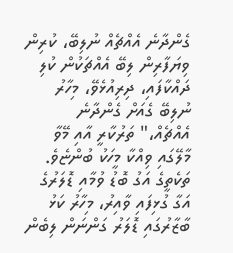ގެންދާނެ އެއްޗެއް ނުލިބޭ، ކުރިން ވިޔަފާރިން ލިބޭ އެއްޗަކުން ކުލި ދައްކާފައި، ދިރިއުޅެވޭ، މިހާރު ނުލިބޭ ގެއަށް ގެންދާނެ އެއްޗެއް،" ތަރުކާރީ އާއި މޭވާ މާލޭގައި ވިއްކާ މީހަކު ބުންޏެވެ.
ތަކެތީގެ އަގު ބޮޑު ވުމާއި ޑޮލަރުގެ އަގާ ގުޅިފައި ވާއިރު، މިހާރު ކަޅު ބާޒާރުގައި ޑޮލަރު ގަންނަން ލިބެން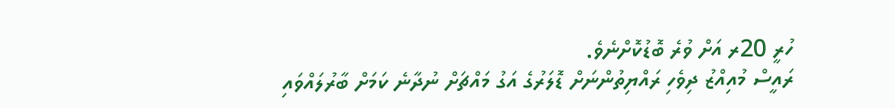ހުރީ 20ރ އަށް ވުރެ ބޮޑުކޮށްނެވެ.
ރައީސް މުއިއްޒު ދިވެހި ރައްޔިތުންނަށް ޑޮލަރުގެ އަގު މައްޗަށް ނުދާނެ ކަމަށް ބާރުލައްވައި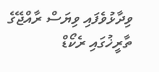ވިދާޅުވެފައި ވިޔަސް ރާއްޖޭގެ ތާރީޚުގައި ރެކޯޑް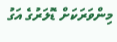މިންވަރަކަށް ޑޮލަރުގެ އަގު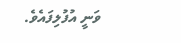ވަނީ އުފުލިފައެވެ.